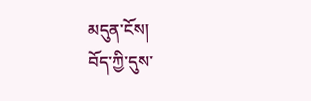མདུན་ངོས།
བོད་ཀྱི་དུས་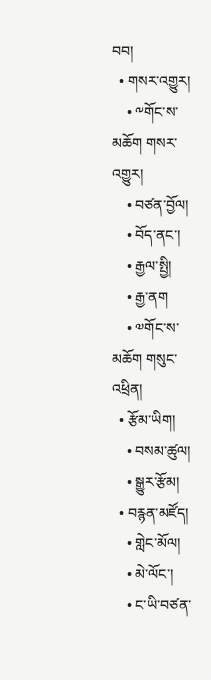བབ།
  • གསར་འགྱུར།
    • ༸གོང་ས་མཆོག གསར་འགྱུར།
    • བཙན་བྱོལ།
    • བོད་ནང་།
    • རྒྱལ་སྤྱི།
    • རྒྱ་ནག
    • ༧གོང་ས་མཆོག གསུང་འཕྲིན།
  • རྩོམ་ཡིག།
    • བསམ་ཚུལ།
    • སྒྱུར་རྩོམ།
  • བརྙན་མཛོད།
    • གླེང་མོལ།
    • མེ་ལོང་།
    • ང་ཡི་བཙན་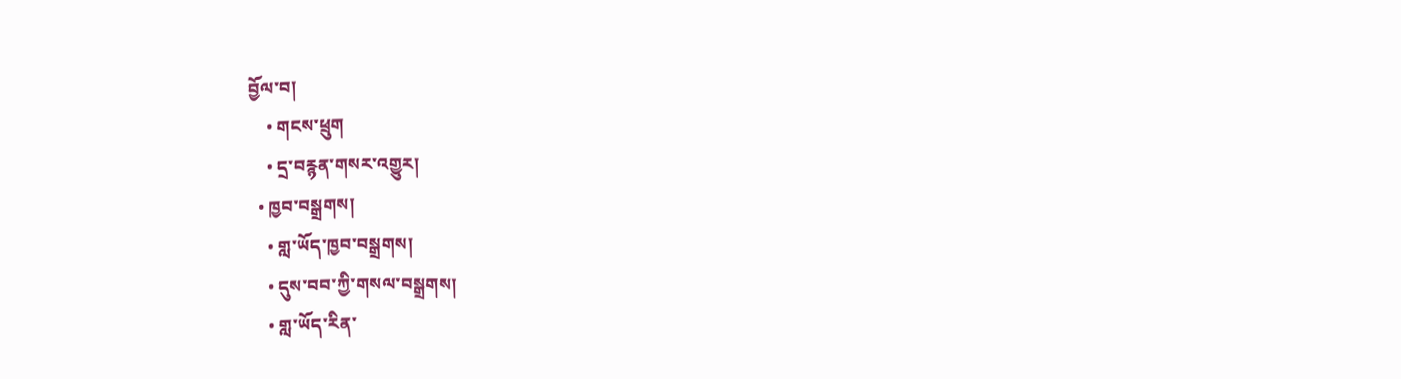བྱོལ་བ།
    • གངས་ཕྲུག
    • དྲ་བརྙན་གསར་འགྱུར།
  • ཁྱབ་བསྒྲགས།
    • གླ་ཡོད་ཁྱབ་བསྒྲགས།
    • དུས་བབ་ཀྱི་གསལ་བསྒྲགས།
    • གླ་ཡོད་རིན་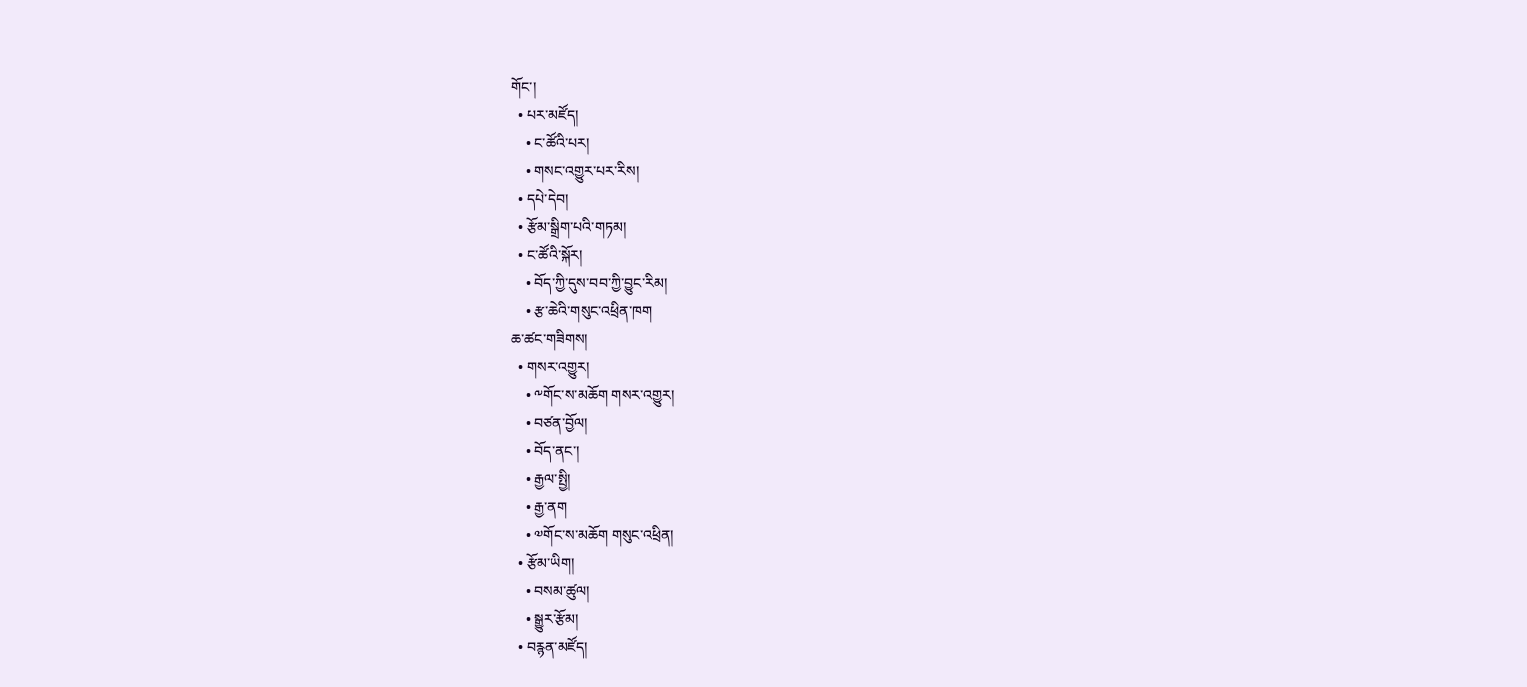གོང་།
  • པར་མཛོད།
    • ང་ཚོའི་པར།
    • གསང་འགྱུར་པར་རིས།
  • དཔེ་དེབ།
  • རྩོམ་སྒྲིག་པའི་གཏམ།
  • ང་ཚོའི་སྐོར།
    • བོད་ཀྱི་དུས་བབ་ཀྱི་བྱུང་རིམ།
    • རྩ་ཆེའི་གསུང་འཕྲིན་ཁག
ཆ་ཚང་གཟིགས།
  • གསར་འགྱུར།
    • ༸གོང་ས་མཆོག གསར་འགྱུར།
    • བཙན་བྱོལ།
    • བོད་ནང་།
    • རྒྱལ་སྤྱི།
    • རྒྱ་ནག
    • ༧གོང་ས་མཆོག གསུང་འཕྲིན།
  • རྩོམ་ཡིག།
    • བསམ་ཚུལ།
    • སྒྱུར་རྩོམ།
  • བརྙན་མཛོད།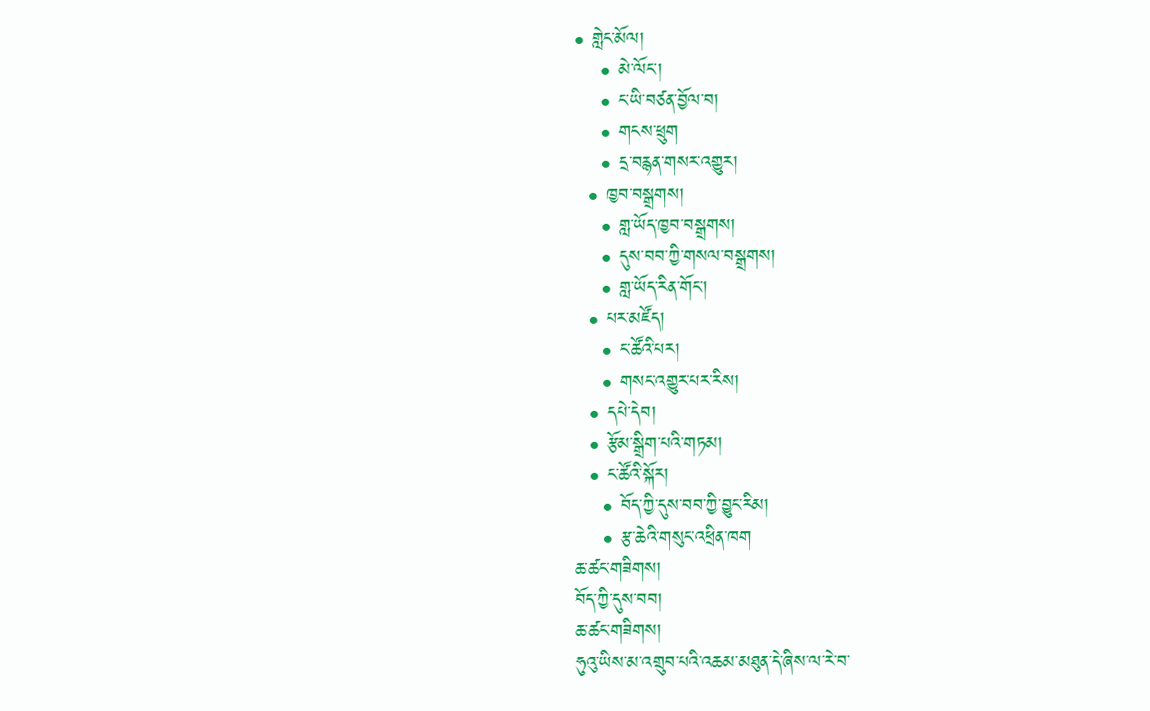• གླེང་མོལ།
    • མེ་ལོང་།
    • ང་ཡི་བཙན་བྱོལ་བ།
    • གངས་ཕྲུག
    • དྲ་བརྙན་གསར་འགྱུར།
  • ཁྱབ་བསྒྲགས།
    • གླ་ཡོད་ཁྱབ་བསྒྲགས།
    • དུས་བབ་ཀྱི་གསལ་བསྒྲགས།
    • གླ་ཡོད་རིན་གོང་།
  • པར་མཛོད།
    • ང་ཚོའི་པར།
    • གསང་འགྱུར་པར་རིས།
  • དཔེ་དེབ།
  • རྩོམ་སྒྲིག་པའི་གཏམ།
  • ང་ཚོའི་སྐོར།
    • བོད་ཀྱི་དུས་བབ་ཀྱི་བྱུང་རིམ།
    • རྩ་ཆེའི་གསུང་འཕྲིན་ཁག
ཆ་ཚང་གཟིགས།
བོད་ཀྱི་དུས་བབ།
ཆ་ཚང་གཟིགས།
ཧུའུ་ཡིས་མ་འགྲུབ་པའི་འཆམ་མཐུན་དེ་ཞིས་ལ་རེ་བ་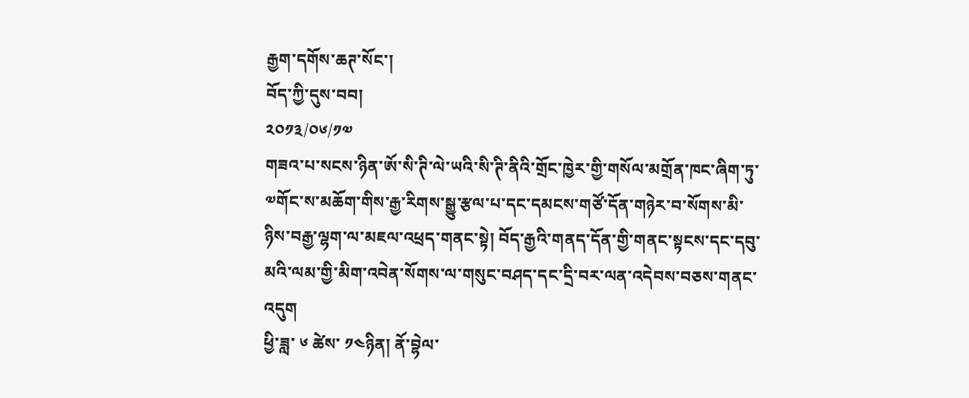རྒྱག་དགོས་ཆཊ་སོང་།
བོད་ཀྱི་དུས་བབ།
༢༠༡༣/༠༦/༡༧
གཟའ་པ་སངས་ཉིན་ཨོ་སི་ཊི་ལེ་ཡའི་སི་ཊི་ནིའི་གྲོང་ཁྱེར་གྱི་གསོལ་མགྲོན་ཁང་ཞིག་ཏུ་༧གོང་ས་མཆོག་གིས་རྒྱ་རིགས་སྒྱུ་རྩལ་པ་དང་དམངས་གཙོ་དོན་གཉེར་བ་སོགས་མི་ཉིས་བརྒྱ་ལྷག་ལ་མཇལ་འཕྲད་གནང་སྟེ། བོད་རྒྱའི་གནད་དོན་གྱི་གནང་སྟངས་དང་དབུ་མའི་ལམ་གྱི་མིག་འབེན་སོགས་ལ་གསུང་བཤད་དང་དྲི་བར་ལན་འདེབས་བཅས་གནང་འདུག
ཕྱི་ཟླ་ ༦ ཚེས་ ༡༤ཉིན། ནོ་བྷེལ་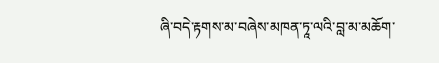ཞི་བདེ་རྟགས་མ་བཞེས་མཁན་ཏཱ་ལའི་བླ་མ་མཆོག་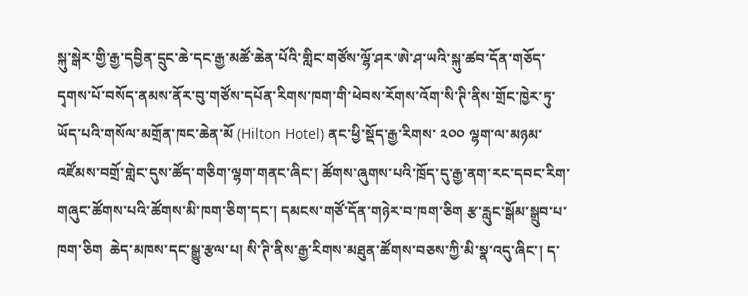སྐུ་སྒེར་གྱི་རྒྱ་དབྱིན་དྲུང་ཆེ་དང་རྒྱ་མཚོ་ཆེན་པོའི་གླིང་གཙོས་ལྷོ་ཤར་ཨེ་ཤ་ཡའི་སྐུ་ཚབ་དོན་གཅོད་དྭགས་པོ་བསོད་ནམས་ནོར་བུ་གཙོས་དཔོན་རིགས་ཁག་གི་ཕེབས་རོགས་འོག་སི་ཊི་ནིས་གྲོང་ཁྱེར་ཏུ་ཡོད་པའི་གསོལ་མགྲོན་ཁང་ཆེན་མོ (Hilton Hotel) ནང་ཕྱི་སྡོད་རྒྱ་རིགས་ ༢༠༠ ལྷག་ལ་མཉམ་འཛོམས་བགྲོ་གླེང་དུས་ཚོད་གཅིག་ལྷག་གནང་ཞིང་། ཚོགས་ཞུགས་པའི་ཁྲོད་དུ་རྒྱ་ནག་རང་དབང་རིག་གཞུང་ཚོགས་པའི་ཚོགས་མི་ཁག་ཅིག་དང་། དམངས་གཙོ་དོན་གཉེར་བ་ཁག་ཅིག རྩ་རླུང་སྒོམ་སྒྲུབ་པ་ཁག་ཅིག  ཆེད་མཁས་དང་སྒྱུ་རྩལ་པ། སི་ཊི་ནིས་རྒྱ་རིགས་མཐུན་ཚོགས་བཅས་ཀྱི་མི་སྣ་འདུ་ཞིང་། ད་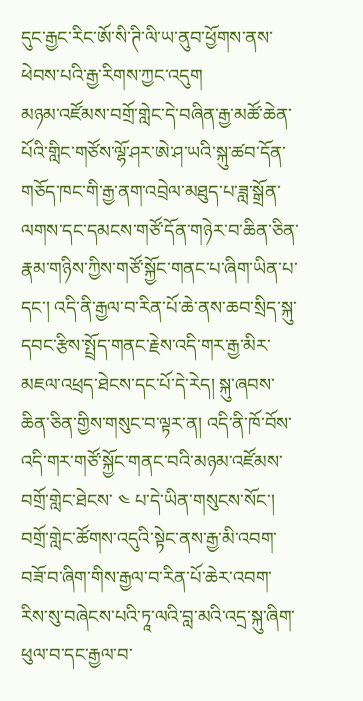དུང་རྒྱང་རིང་ཨོ་སི་ཊི་ལི་ཡ་ནུབ་ཕྱོགས་ནས་ཕེབས་པའི་རྒྱ་རིགས་ཀྱང་འདུག
མཉམ་འཛོམས་བགྲོ་གླེང་དེ་བཞིན་རྒྱ་མཚོ་ཆེན་པོའི་གླིང་གཙོས་ལྷོ་ཤར་ཨེ་ཤ་ཡའི་སྐུ་ཚབ་དོན་གཅོད་ཁང་གི་རྒྱ་ནག་འབྲེལ་མཐུད་པ་ཟླ་སྒྲོན་ལགས་དང་དམངས་གཙོ་དོན་གཉེར་བ་ཆིན་ཅིན་རྣམ་གཉིས་ཀྱིས་གཙོ་སྐྱོང་གནང་པ་ཞིག་ཡིན་པ་དང་། འདི་ནི་རྒྱལ་བ་རིན་པོ་ཆེ་ནས་ཆབ་སྲིད་སྐུ་དབང་རྩིས་སྤྲོད་གནང་རྗེས་འདི་གར་རྒྱ་མིར་མཇལ་འཕྲད་ཐེངས་དང་པོ་དེ་རེད། སྐུ་ཞབས་ཆིན་ཅིན་གྱིས་གསུང་བ་ལྟར་ན། འདི་ནི་ཁོ་བོས་འདི་གར་གཙོ་སྐྱོང་གནང་བའི་མཉམ་འཛོམས་བགྲོ་གླེང་ཐེངས་ ༤ པ་དེ་ཡིན་གསུངས་སོང་།
བགྲོ་གླེང་ཚོགས་འདུའི་སྟེང་ནས་རྒྱ་མི་འབག་བཟོ་བ་ཞིག་གིས་རྒྱལ་བ་རིན་པོ་ཆེར་འབག་རིས་སུ་བཞེངས་པའི་ཏཱ་ལའི་བླ་མའི་འདྲ་སྐུ་ཞིག་ཕུལ་བ་དང་རྒྱལ་བ་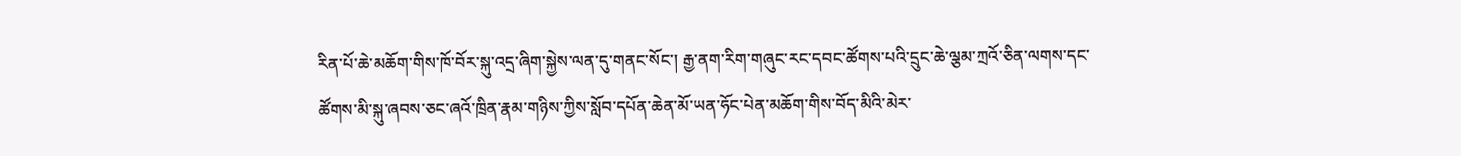རིན་པོ་ཆེ་མཆོག་གིས་ཁོ་བོར་སྐུ་འདྲ་ཞིག་སྐྱེས་ལན་དུ་གནང་སོང་། རྒྱ་ནག་རིག་གཞུང་རང་དབང་ཚོགས་པའི་དྲུང་ཆེ་ལྕམ་ཀྲའོ་ཅིན་ལགས་དང་ཚོགས་མི་སྐུ་ཞབས་ཅང་ཞའོ་ཁྲིན་རྣམ་གཉིས་ཀྱིས་སློབ་དཔོན་ཆེན་མོ་ཡན་ཧོང་པེན་མཆོག་གིས་བོད་མིའི་མེར་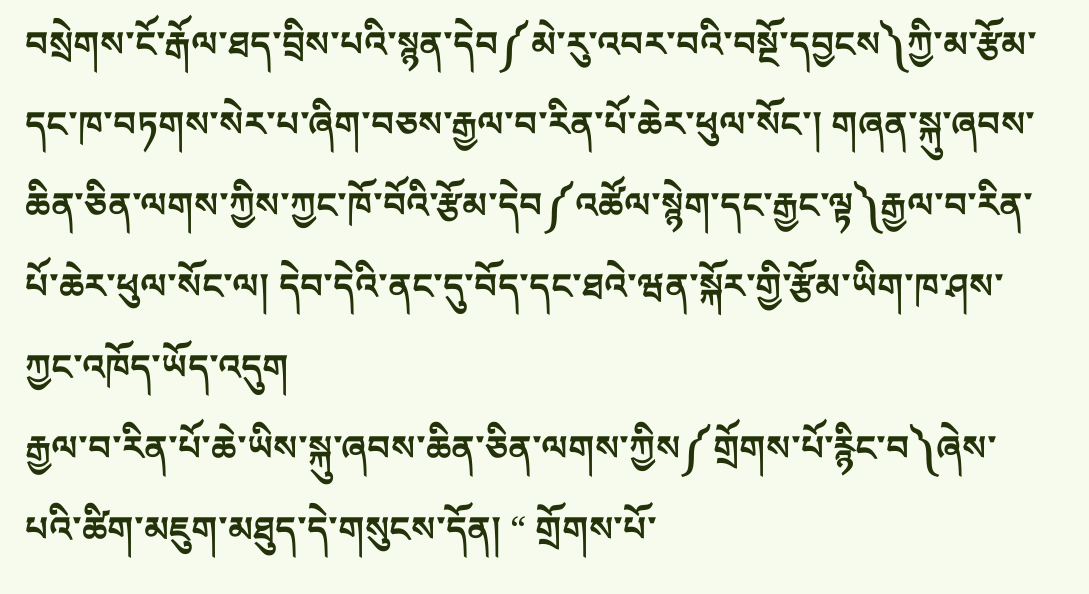བསྲེགས་ངོ་རྒོལ་ཐད་བྲིས་པའི་སྙན་དེབ༼མེ་རུ་འབར་བའི་བསྔོ་དབྱངས༽ཀྱི་མ་རྩོམ་དང་ཁ་བཏགས་སེར་པ་ཞིག་བཅས་རྒྱལ་བ་རིན་པོ་ཆེར་ཕུལ་སོང་། གཞན་སྐུ་ཞབས་ཆིན་ཅིན་ལགས་ཀྱིས་ཀྱང་ཁོ་བོའི་རྩོམ་དེབ༼འཚོལ་སྙེག་དང་རྒྱང་ལྟ༽རྒྱལ་བ་རིན་པོ་ཆེར་ཕུལ་སོང་ལ། དེབ་དེའི་ནང་དུ་བོད་དང་ཐའེ་ཝན་སྐོར་གྱི་རྩོམ་ཡིག་ཁ་ཤས་ཀྱང་འཁོད་ཡོད་འདུག
རྒྱལ་བ་རིན་པོ་ཆེ་ཡིས་སྐུ་ཞབས་ཆིན་ཅིན་ལགས་ཀྱིས༼གྲོགས་པོ་རྙིང་བ༽ཞེས་པའི་ཚིག་མཇུག་མཐུད་དེ་གསུངས་དོན། “ གྲོགས་པོ་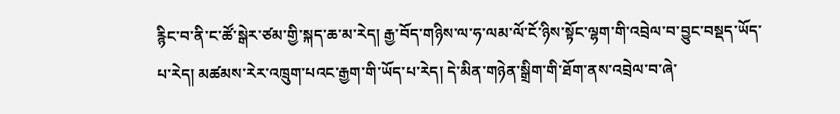རྙིང་བ་ནི་ང་ཚོ་སྒེར་ཙམ་གྱི་སྐད་ཆ་མ་རེད། རྒྱ་བོད་གཉིས་ལ་ཧ་ལམ་ལོ་ངོ་ཉིས་སྟོང་ལྷག་གི་འབྲེལ་བ་བྱུང་བསྡད་ཡོད་པ་རེད། མཚམས་རེར་འཁྲུག་པའང་རྒྱག་གི་ཡོད་པ་རེད། དེ་མིན་གཉེན་སྒྲིག་གི་ཐོག་ནས་འབྲེལ་བ་ཞེ་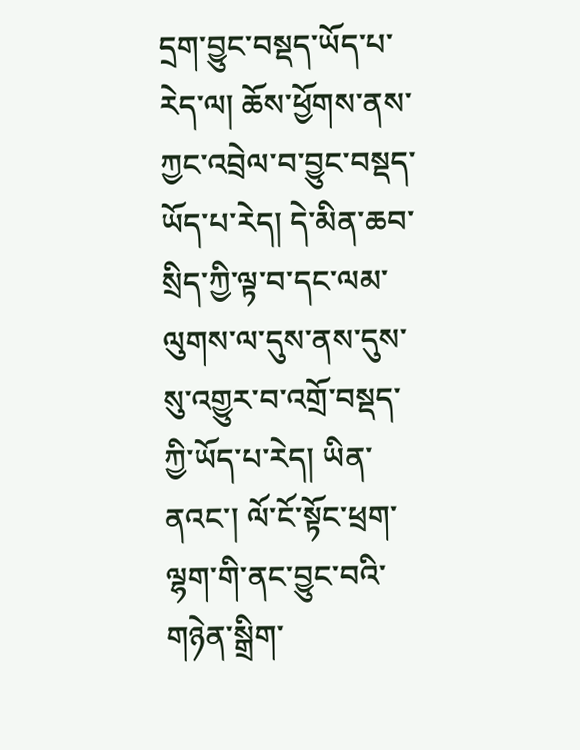དྲག་བྱུང་བསྡད་ཡོད་པ་རེད་ལ། ཆོས་ཕྱོགས་ནས་ཀྱང་འབྲེལ་བ་བྱུང་བསྡད་ཡོད་པ་རེད། དེ་མིན་ཆབ་སྲིད་ཀྱི་ལྟ་བ་དང་ལམ་ལུགས་ལ་དུས་ནས་དུས་སུ་འགྱུར་བ་འགྲོ་བསྡད་ཀྱི་ཡོད་པ་རེད། ཡིན་ནའང་། ལོ་ངོ་སྟོང་ཕྲག་ལྷག་གི་ནང་བྱུང་བའི་གཉེན་སྒྲིག་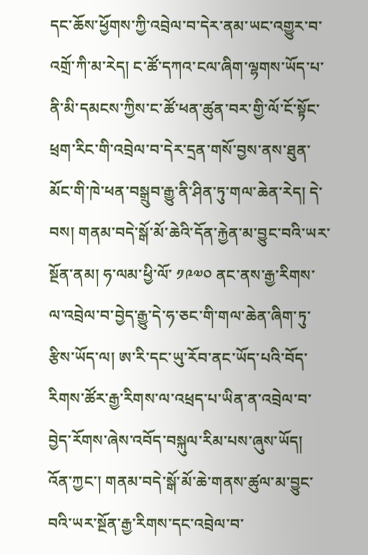དང་ཆོས་ཕྱོགས་ཀྱི་འབྲེལ་བ་དེར་ནམ་ཡང་འགྱུར་བ་འགྲོ་ཀི་མ་རེད། ང་ཚོ་དཀའ་ངལ་ཞིག་ལྷགས་ཡོད་པ་ནི་མི་དམངས་ཀྱིས་ང་ཚོ་ཕན་ཚུན་བར་གྱི་ལོ་ངོ་སྟོང་ཕྲག་རིང་གི་འབྲེལ་བ་དེར་དྲན་གསོ་བྱས་ནས་ཐུན་མོང་གི་ཁེ་ཕན་བསྒྲུབ་རྒྱུ་ནི་ཤིན་ཏུ་གལ་ཆེན་རེད། དེ་བས། གནམ་བདེ་སྒོ་མོ་ཆེའི་དོན་རྐྱེན་མ་བྱུང་བའི་ཡར་སྔོན་ནམ། ཧ་ལམ་ཕྱི་ལོ་ ༡༩༧༠ ནང་ནས་རྒྱ་རིགས་ལ་འབྲེལ་བ་བྱེད་རྒྱུ་དེ་ཧ་ཅང་གི་གལ་ཆེན་ཞིག་ཏུ་རྩིས་ཡོད་ལ། ཨ་རི་དང་ཡུ་རོབ་ནང་ཡོད་པའི་བོད་རིགས་ཚོར་རྒྱ་རིགས་ལ་འཕྲད་པ་ཡིན་ན་འབྲེལ་བ་བྱེད་རོགས་ཞེས་འབོད་བསྐུལ་རིམ་པས་ཞུས་ཡོད། འོན་ཀྱང་། གནམ་བདེ་སྒོ་མོ་ཆེ་གནས་ཚུལ་མ་བྱུང་བའི་ཡར་སྔོན་རྒྱ་རིགས་དང་འབྲེལ་བ་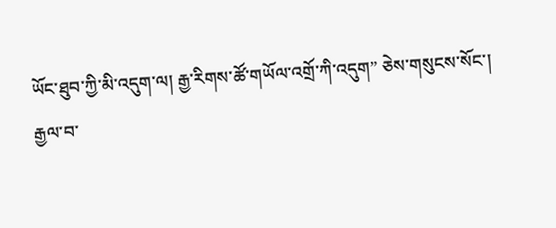ཡོང་ཐུབ་ཀྱི་མི་འདུག་ལ། རྒྱ་རིགས་ཚོ་གཡོལ་འགྲོ་ཀི་འདུག” ཅེས་གསུངས་སོང་།
རྒྱལ་བ་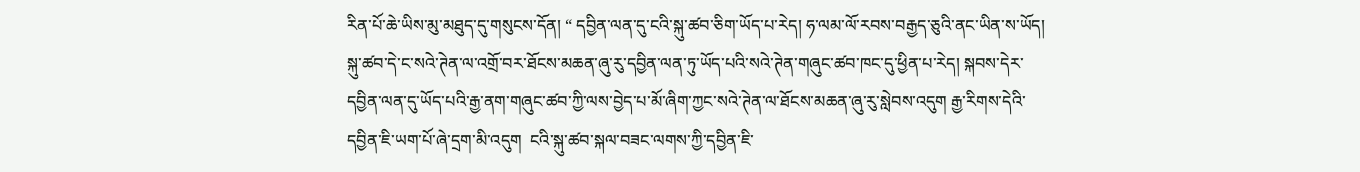རིན་པོ་ཆེ་ཡིས་མུ་མཐུད་དུ་གསུངས་དོན། “ དབྱིན་ལན་དུ་ངའི་སྐུ་ཚབ་ཅིག་ཡོད་པ་རེད། ཧ་ལམ་ལོ་རབས་བརྒྱད་ཅུའི་ནང་ཡིན་ས་ཡོད། སྐུ་ཚབ་དེ་ང་སའེ་ཊེན་ལ་འགྲོ་བར་ཐོངས་མཆན་ཞུ་རུ་དབྱིན་ལན་ཏུ་ཡོད་པའི་སའེ་ཊེན་གཞུང་ཚབ་ཁང་དུ་ཕྱིན་པ་རེད། སྐབས་དེར་དབྱིན་ལན་དུ་ཡོད་པའི་རྒྱ་ནག་གཞུང་ཚབ་ཀྱི་ལས་བྱེད་པ་མོ་ཞིག་ཀྱང་སའེ་ཊེན་ལ་ཐོངས་མཆན་ཞུ་རུ་སླེབས་འདུག རྒྱ་རིགས་དེའི་དབྱིན་ཇི་ཡག་པོ་ཞེ་དྲག་མི་འདུག  ངའི་སྐུ་ཚབ་སྐལ་བཟང་ལགས་ཀྱི་དབྱིན་ཇི་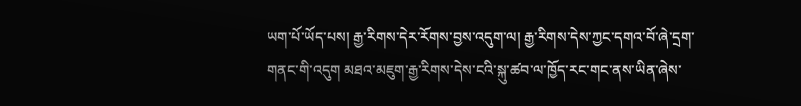ཡག་པོ་ཡོད་པས། རྒྱ་རིགས་དེར་རོགས་བྱས་འདུག་ལ། རྒྱ་རིགས་དེས་ཀྱང་དགའ་བོ་ཞེ་དྲག་གནང་གི་འདུག མཐའ་མཇུག་རྒྱ་རིགས་དེས་ངའི་སྐུ་ཚབ་ལ་ཁྱོད་རང་གང་ནས་ཡིན་ཞེས་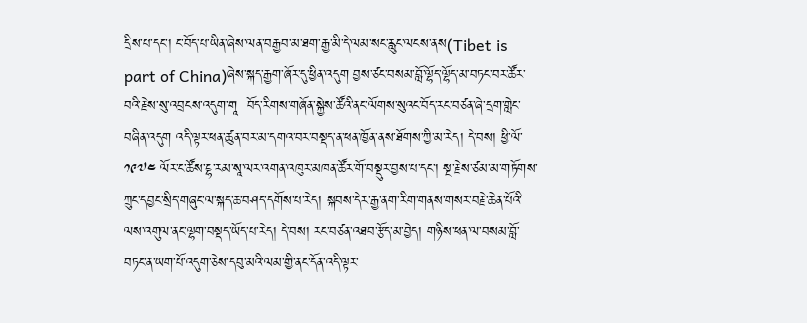དྲིས་པ་དང་། ང་བོད་པ་ཡིན་ཞེས་ལན་བརྒྱབ་མ་ཐག་རྒྱ་མི་དེ་ལམ་སང་རླུང་ལངས་ནས(Tibet is part of China)ཞེས་སྐད་རྒྱག་ཞོར་དུ་ཕྱིན་འདུག བྱས་ཙང་བསམ་བློ་ལྷོད་ལྷོད་མ་བཏང་བར་ཚོར་བའི་རྗེས་སུ་འབྲངས་འདུག་གཱ  བོད་རིགས་གཞོན་སྐྱེས་ཚོའི་ནང་ལོགས་སུའང་བོད་རང་བཙན་ཞེ་དྲག་གླེང་བཞིན་འདུག འདི་ལྟར་ཕན་ཚུན་བར་མ་དགའ་བར་བསྡད་ན་ཕན་ཁྱོན་ནས་ཐོགས་ཀྱི་མ་རེད། དེ་བས། ཕྱི་ལོ་ ༡༩༧༤ ལོར་ང་ཚོས་ངྷ་རམ་སཱ་ལར་འགན་འཁུར་མཁན་ཚོར་གོ་བསྡུར་བྱས་པ་དང་། སྔ་རྗེས་ཙམ་མ་གཏོགས་ཀྲུང་དབྱང་སྲིད་གཞུང་ལ་སྐད་ཆ་བཤད་དགོས་པ་རེད། སྐབས་དེར་རྒྱ་ནག་རིག་གནས་གསར་བརྗེ་ཆེན་པོའི་ལས་འགུལ་ནང་ལྷག་བསྡད་ཡོད་པ་རེད། དེ་བས། རང་བཙན་འཐབ་རྩོད་མ་བྱེད། གཉིས་ཕན་ལ་བསམ་བློ་བཏང་ན་ཡག་པོ་འདུག་ཅེས་དབུ་མའི་ལམ་གྱི་ནང་དོན་འདི་ལྟར་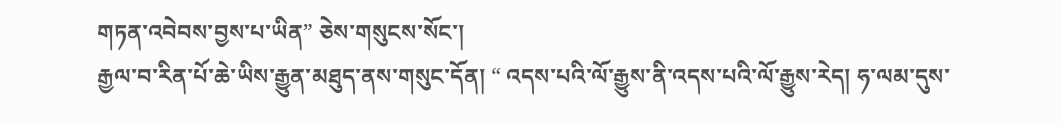གཏན་འབེབས་བྱས་པ་ཡིན” ཅེས་གསུངས་སོང་།
རྒྱལ་བ་རིན་པོ་ཆེ་ཡིས་རྒྱུན་མཐུད་ནས་གསུང་དོན། “ འདས་པའི་ལོ་རྒྱུས་ནི་འདས་པའི་ལོ་རྒྱུས་རེད། ཧ་ལམ་དུས་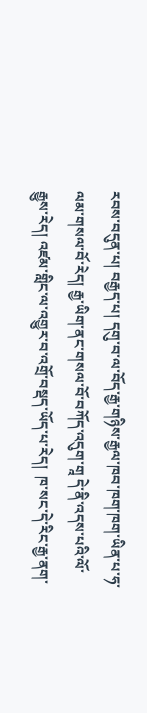རབས་བདུན་པ། བརྒྱད་པ། དགུ་བ་ལ་བོད་རྒྱ་གཉིས་རྒྱལ་ཁབ་ཁག་ཁག་ཡིན་པ་ཧ་ལམ་གསལ་བོ་རེད། རྒྱ་ཡིག་ནང་གསལ་བོ་བཀོད་འདུག་གཱ དེ་ནི་འདས་པའི་ལོ་རྒྱུས་རེད། འཛམ་གླིང་ལ་འགྱུར་བ་འགྲོ་བསྡད་ཡོད་པ་རེད།  ཁ་སང་དེ་རིང་རྒྱ་ནག་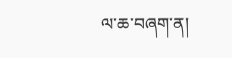ལ་ཆ་བཞག་ན།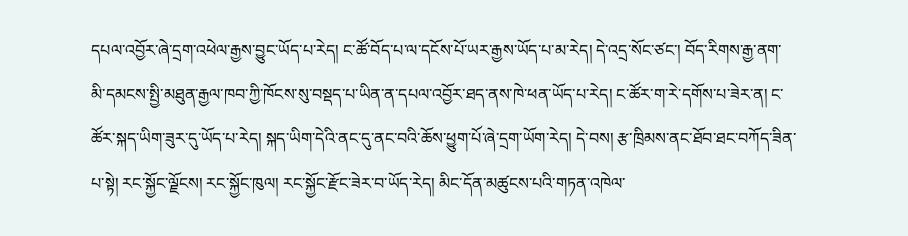དཔལ་འབྱོར་ཞེ་དྲག་འཕེལ་རྒྱས་བྱུང་ཡོད་པ་རེད། ང་ཚོ་བོད་པ་ལ་དངོས་པོ་ཡར་རྒྱས་ཡོད་པ་མ་རེད། དེ་འདྲ་སོང་ཙང་། བོད་རིགས་རྒྱ་ནག་མི་དམངས་སྤྱི་མཐུན་རྒྱལ་ཁབ་ཀྱི་ཁོངས་སུ་བསྡད་པ་ཡིན་ན་དཔལ་འབྱོར་ཐད་ནས་ཁེ་ཕན་ཡོད་པ་རེད། ང་ཚོར་ག་རེ་དགོས་པ་ཟེར་ན། ང་ཚོར་སྐད་ཡིག་ཟུར་དུ་ཡོད་པ་རེད། སྐད་ཡིག་དེའི་ནང་དུ་ནང་བའི་ཆོས་ཕྱུག་པོ་ཞེ་དྲག་ཡོག་རེད། དེ་བས། རྩ་ཁྲིམས་ནང་ཐོབ་ཐང་བཀོད་ཟིན་པ་སྟེ། རང་སྐྱོང་ལྗོངས། རང་སྐྱོང་ཁུལ། རང་སྐྱོང་རྫོང་ཟེར་བ་ཡོད་རེད། མིང་དོན་མཚུངས་པའི་གཏན་འཁེལ་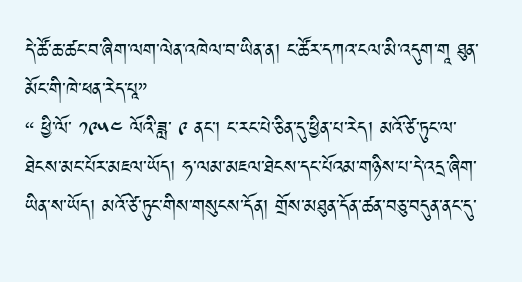དེ་ཚོ་ཆ་ཚང་བ་ཞིག་ལག་ལེན་འཁེལ་བ་ཡིན་ན། ང་ཚོར་དཀའ་ངལ་མི་འདུག་གཱ ཐུན་མོང་གི་ཁེ་ཕན་རེད་པཱ”
“ ཕྱི་ལོ་ ༡༩༥༤ ལོའི་ཟླ་ ༩ ནང་། ང་རང་པེ་ཅིན་དུ་ཕྱིན་པ་རེད། མའོ་ཙེ་ཏུང་ལ་ཐེངས་མང་པོར་མཇལ་ཡོད། ཧ་ལམ་མཇལ་ཐེངས་དང་པོའམ་གཉིས་པ་དེ་འདྲ་ཞིག་ཡིན་ས་ཡོད། མའོ་ཙེ་ཏུང་གིས་གསུངས་དོན། གྲོས་མཐུན་དོན་ཚན་བཅུ་བདུན་ནང་དུ་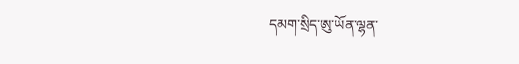དམག་སྲིད་ཨུ་ཡོན་ལྷན་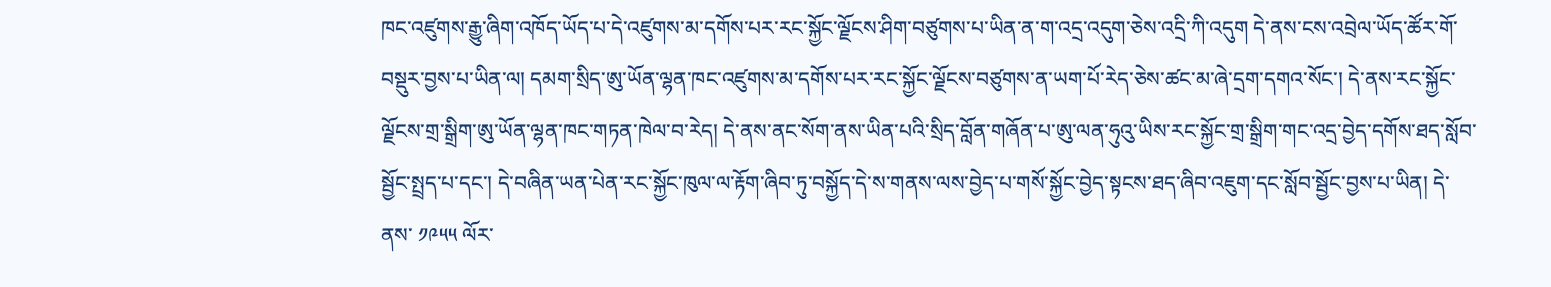ཁང་འཛུགས་རྒྱུ་ཞིག་འཁོད་ཡོད་པ་དེ་འཛུགས་མ་དགོས་པར་རང་སྐྱོང་ལྗོངས་ཤིག་བཙུགས་པ་ཡིན་ན་ག་འདྲ་འདུག་ཅེས་འདྲི་ཀི་འདུག དེ་ནས་ངས་འབྲེལ་ཡོད་ཚོར་གོ་བསྡུར་བྱས་པ་ཡིན་ལ། དམག་སྲིད་ཨུ་ཡོན་ལྷན་ཁང་འཛུགས་མ་དགོས་པར་རང་སྐྱོང་ལྗོངས་བཙུགས་ན་ཡག་པོ་རེད་ཅེས་ཚང་མ་ཞེ་དྲག་དགའ་སོང་། དེ་ནས་རང་སྐྱོང་ལྗོངས་གྲ་སྒྲིག་ཨུ་ཡོན་ལྷན་ཁང་གཏན་ཁེལ་བ་རེད། དེ་ནས་ནང་སོག་ནས་ཡིན་པའི་སྲིད་བློན་གཞོན་པ་ཨུ་ལན་ཧུའུ་ཡིས་རང་སྐྱོང་གྲ་སྒྲིག་གང་འདྲ་བྱེད་དགོས་ཐད་སློབ་སྦྱོང་སྤྲད་པ་དང་། དེ་བཞིན་ཡན་པེན་རང་སྐྱོང་ཁུལ་ལ་རྟོག་ཞིབ་ཏུ་བསྐྱོད་དེ་ས་གནས་ལས་བྱེད་པ་གསོ་སྐྱོང་བྱེད་སྟངས་ཐད་ཞིབ་འཇུག་དང་སློབ་སྦྱོང་བྱས་པ་ཡིན། དེ་ནས་ ༡༩༥༥ ལོར་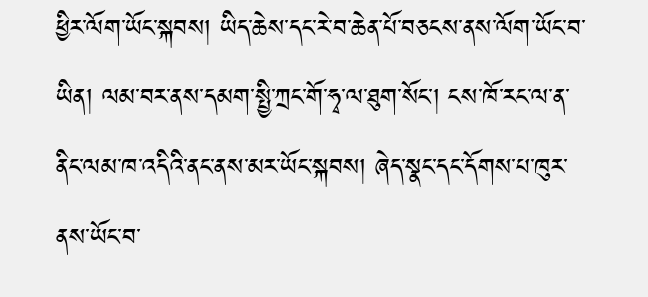ཕྱིར་ལོག་ཡོང་སྐབས། ཡིད་ཆེས་དང་རེ་བ་ཆེན་པོ་བཅངས་ནས་ལོག་ཡོང་བ་ཡིན། ལམ་བར་ནས་དམག་སྤྱི་ཀྲང་གོ་ཧྭ་ལ་ཐུག་སོང་། ངས་ཁོ་རང་ལ་ན་ནིང་ལམ་ཁ་འདིའི་ནང་ནས་མར་ཡོང་སྐབས། ཞེད་སྣང་དང་དོགས་པ་ཁུར་ནས་ཡོང་བ་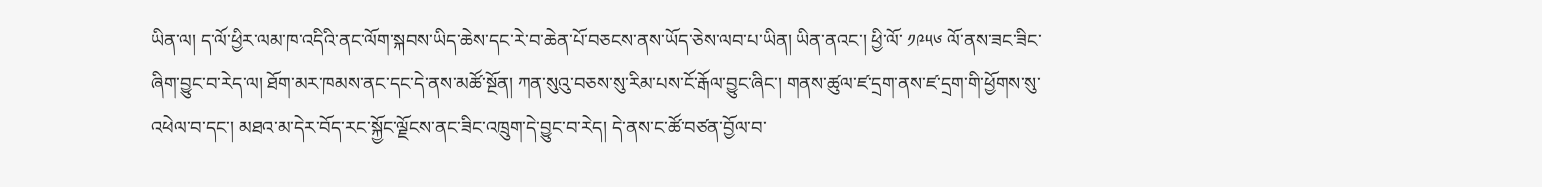ཡིན་ལ། ད་ལོ་ཕྱིར་ལམ་ཁ་འདིའི་ནང་ལོག་སྐབས་ཡིད་ཆེས་དང་རེ་བ་ཆེན་པོ་བཅངས་ནས་ཡོད་ཅེས་ལབ་པ་ཡིན། ཡིན་ནའང་། ཕྱི་ལོ་ ༡༩༥༦ ལོ་ནས་ཟང་ཟིང་ཞིག་བྱུང་བ་རེད་ལ། ཐོག་མར་ཁམས་ནང་དང་དེ་ནས་མཚོ་སྔོན། ཀན་སུའུ་བཅས་སུ་རིམ་པས་ངོ་རྒོལ་བྱུང་ཞིང་། གནས་ཚུལ་ཛ་དྲག་ནས་ཛ་དྲག་གི་ཕྱོགས་སུ་འཕེལ་བ་དང་། མཐའ་མ་དེར་བོད་རང་སྐྱོང་ལྗོངས་ནང་ཟིང་འཁྲུག་དེ་བྱུང་བ་རེད། དེ་ནས་ང་ཚོ་བཙན་བྱོལ་བ་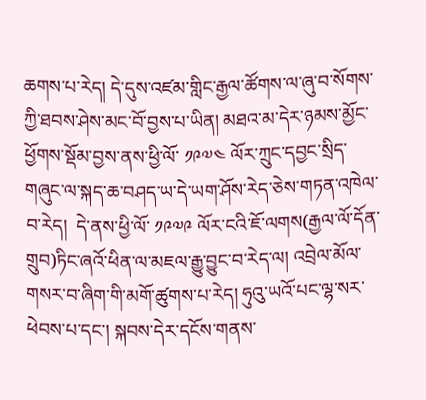ཆགས་པ་རེད། དེ་དུས་འཛམ་གླིང་རྒྱལ་ཚོགས་ལ་ཞུ་བ་སོགས་ཀྱི་ཐབས་ཤེས་མང་བོ་བྱས་པ་ཡིན། མཐའ་མ་དེར་ཉམས་མྱོང་ཕྱོགས་སྡོམ་བྱས་ནས་ཕྱི་ལོ་ ༡༩༧༤ ལོར་ཀྲུང་དབྱང་སྲིད་གཞུང་ལ་སྐད་ཆ་བཤད་ཡ་དེ་ཡག་ཤོས་རེད་ཅེས་གཏན་འཁེལ་བ་རེད།  དེ་ནས་ཕྱི་ལོ་ ༡༩༧༩ ལོར་ངའི་ཇོ་ལགས(རྒྱལ་ལོ་དོན་གྲུབ)ཏིང་ཞའོ་ཕིན་ལ་མཇལ་རྒྱུ་བྱུང་བ་རེད་ལ། འབྲེལ་མོལ་གསར་བ་ཞིག་གི་མགོ་ཚུགས་པ་རེད། ཧུའུ་ཡའོ་པང་ལྷ་སར་ཕེབས་པ་དང་། སྐབས་དེར་དངོས་གནས་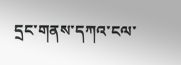དྲང་གནས་དཀའ་ངལ་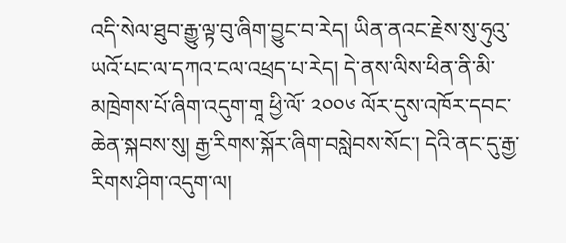འདི་སེལ་ཐུབ་རྒྱུ་ལྟ་བུ་ཞིག་བྱུང་བ་རེད། ཡིན་ནའང་རྗེས་སུ་ཧུའུ་ཡའོ་པང་ལ་དཀའ་ངལ་འཕྲད་པ་རེད། དེ་ནས་ལིས་ཕིན་ནི་མི་མཁྲེགས་པོ་ཞིག་འདུག་གཱ ཕྱི་ལོ་ ༢༠༠༦ ལོར་དུས་འཁོར་དབང་ཆེན་སྐབས་སུ། རྒྱ་རིགས་སྐོར་ཞིག་བསླེབས་སོང་། དེའི་ནང་དུ་རྒྱ་རིགས་ཤིག་འདུག་ལ།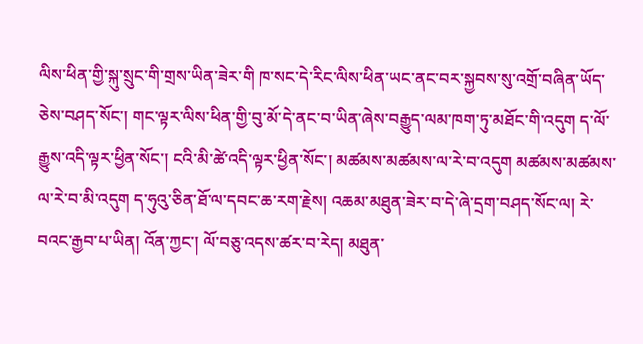ལིས་ཕིན་གྱི་སྐུ་སྲུང་གི་གྲས་ཡིན་ཟེར་གི ཁ་སང་དེ་རིང་ལིས་ཕིན་ཡང་ནང་བར་སྐྱབས་སུ་འགྲོ་བཞིན་ཡོད་ཅེས་བཤད་སོང་། གང་ལྟར་ལིས་ཕིན་གྱི་བུ་མོ་དེ་ནང་བ་ཡིན་ཞེས་བརྒྱུད་ལམ་ཁག་ཏུ་མཐོང་གི་འདུག ད་ལོ་རྒྱུས་འདི་ལྟར་ཕྱིན་སོང་། ངའི་མི་ཚེ་འདི་ལྟར་ཕྱིན་སོང་། མཚམས་མཚམས་ལ་རེ་བ་འདུག མཚམས་མཚམས་ལ་རེ་བ་མི་འདུག ད་ཧུའུ་ཅིན་ཐོ་ལ་དབང་ཆ་རག་རྗེས། འཆམ་མཐུན་ཟེར་བ་དེ་ཞེ་དྲག་བཤད་སོང་ལ། རེ་བའང་རྒྱབ་པ་ཡིན། འོན་ཀྱང་། ལོ་བཅུ་འདས་ཚར་བ་རེད། མཐུན་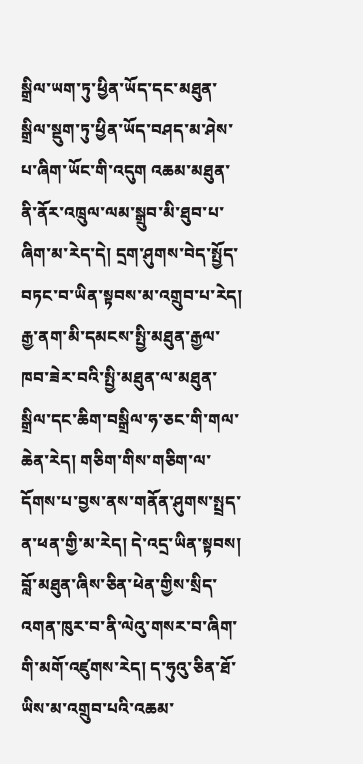སྒྲིལ་ཡག་ཏུ་ཕྱིན་ཡོད་དང་མཐུན་སྒྲིལ་སྡུག་ཏུ་ཕྱིན་ཡོད་བཤད་མ་ཤེས་པ་ཞིག་ཡོང་གི་འདུག འཆམ་མཐུན་ནི་ནོར་འཁྲུལ་ལམ་སྒྲུབ་མི་ཐུབ་པ་ཞིག་མ་རེད་དེ། དྲག་ཤུགས་བེད་སྤྱོད་བཏང་བ་ཡིན་སྟབས་མ་འགྲུབ་པ་རེད། རྒྱ་ནག་མི་དམངས་སྤྱི་མཐུན་རྒྱལ་ཁབ་ཟེར་བའི་སྤྱི་མཐུན་ལ་མཐུན་སྒྲིལ་དང་ཆིག་བསྒྲིལ་ཧ་ཅང་གི་གལ་ཆེན་རེད། གཅིག་གིས་གཅིག་ལ་དོགས་པ་བྱས་ནས་གནོན་ཤུགས་སྤྲད་ན་ཕན་གྱི་མ་རེད། དེ་འདྲ་ཡིན་སྟབས། བློ་མཐུན་ཞིས་ཅིན་ཕེན་གྱིས་སྲིད་འགན་ཁུར་བ་ནི་ལེའུ་གསར་བ་ཞིག་གི་མགོ་འཛུགས་རེད། ད་ཧུའུ་ཅིན་ཐོ་ཡིས་མ་འགྲུབ་པའི་འཆམ་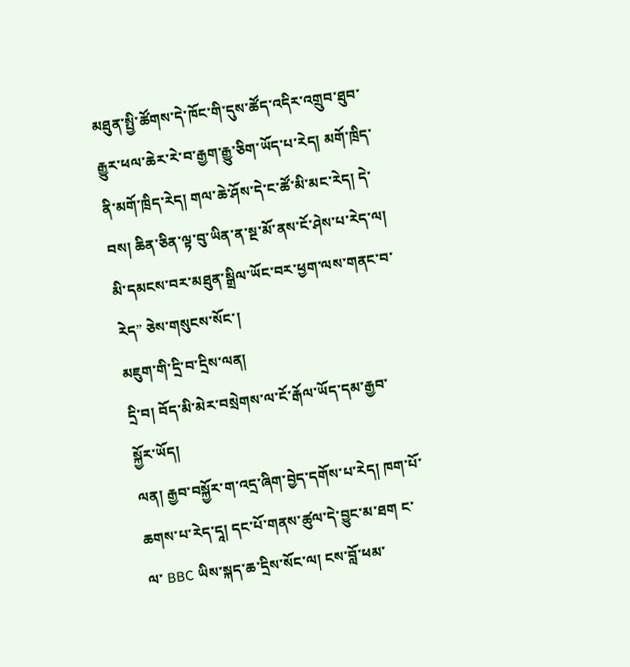མཐུན་སྤྱི་ཚོགས་དེ་ཁོང་གི་དུས་ཚོད་འདིར་འགྲུབ་ཐུབ་རྒྱུར་ཕལ་ཆེར་རེ་བ་རྒྱག་རྒྱུ་ཅིག་ཡོད་པ་རེད། མགོ་ཁྲིད་ནི་མགོ་ཁྲིད་རེད། གལ་ཆེ་ཤོས་དེ་ང་ཚོ་མི་མང་རེད། དེ་བས། ཆིན་ཅིན་ལྟ་བུ་ཡིན་ན་སྔ་མོ་ནས་ངོ་ཤེས་པ་རེད་ལ། མི་དམངས་བར་མཐུན་སྒྲིལ་ཡོང་བར་ཕྱག་ལས་གནང་བ་རེད” ཅེས་གསུངས་སོང་།
མཇུག་གི་དྲི་བ་དྲིས་ལན།
དྲི་བ། བོད་མི་མེར་བསྲེགས་ལ་ངོ་རྒོལ་ཡོད་དམ་རྒྱབ་སྐྱོར་ཡོད།
ལན། རྒྱབ་བསྐྱོར་ག་འདྲ་ཞིག་བྱེད་དགོས་པ་རེད། ཁག་པོ་ཆགས་པ་རེད་དཱ། དང་པོ་གནས་ཚུལ་དེ་བྱུང་མ་ཐག ང་ལ་ BBC ཡིས་སྐད་ཆ་དྲིས་སོང་ལ། ངས་བློ་ཕམ་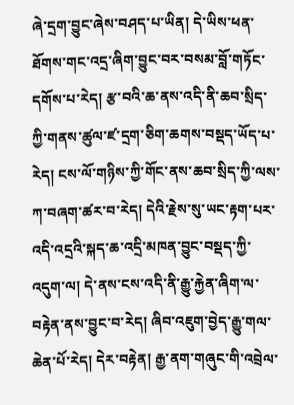ཞེ་དྲག་བྱུང་ཞེས་བཤད་པ་ཡིན། དེ་ཡིས་ཕན་ཐོགས་གང་འདྲ་ཞིག་བྱུང་བར་བསམ་བློ་གཏོང་དགོས་པ་རེད། རྩ་བའི་ཆ་ནས་འདི་ནི་ཆབ་སྲིད་ཀྱི་གནས་ཚུལ་ཛ་དྲག་ཅིག་ཆགས་བསྡད་ཡོད་པ་རེད། ངས་ལོ་གཉིས་ཀྱི་གོང་ནས་ཆབ་སྲིད་ཀྱི་ལས་ཀ་བཞག་ཚར་བ་རེད། དེའི་རྗེས་སུ་ཡང་རྟག་པར་འདི་འདྲའི་སྐད་ཆ་འདྲི་མཁན་བྱུང་བསྡད་ཀྱི་འདུག་ལ། དེ་ནས་ངས་འདི་ནི་རྒྱུ་རྐྱེན་ཞིག་ལ་བརྟེན་ནས་བྱུང་བ་རེད། ཞིབ་འཇུག་བྱེད་རྒྱུ་གལ་ཆེན་པོ་རེད། དེར་བརྟེན། རྒྱ་ནག་གཞུང་གི་འབྲེལ་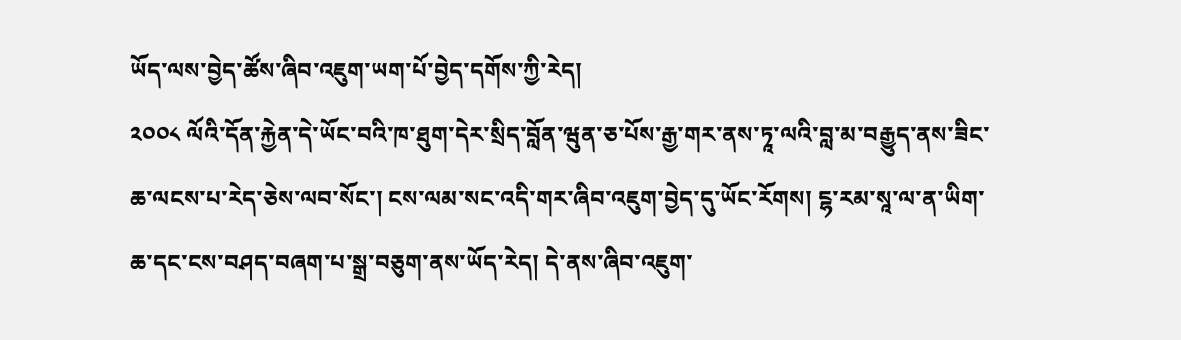ཡོད་ལས་བྱེད་ཚོས་ཞིབ་འཇུག་ཡག་པོ་བྱེད་དགོས་ཀྱི་རེད།
༢༠༠༨ ལོའི་དོན་རྐྱེན་དེ་ཡོང་བའི་ཁ་ཐུག་དེར་སྲིད་བློན་ཝུན་ཅ་པོས་རྒྱ་གར་ནས་ཏཱ་ལའི་བླ་མ་བརྒྱུད་ནས་ཟིང་ཆ་ལངས་པ་རེད་ཅེས་ལབ་སོང་། ངས་ལམ་སང་འདི་གར་ཞིབ་འཇུག་བྱེད་དུ་ཡོང་རོགས། ངྷ་རམ་སཱ་ལ་ན་ཡིག་ཆ་དང་ངས་བཤད་བཞག་པ་སྒྲ་བཅུག་ནས་ཡོད་རེད། དེ་ནས་ཞིབ་འཇུག་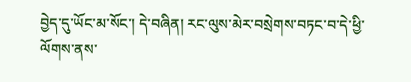བྱེད་དུ་ཡོང་མ་སོང་། དེ་བཞིན། རང་ལུས་མེར་བསྲེགས་བཏང་བ་དེ་ཕྱི་ལོགས་ནས་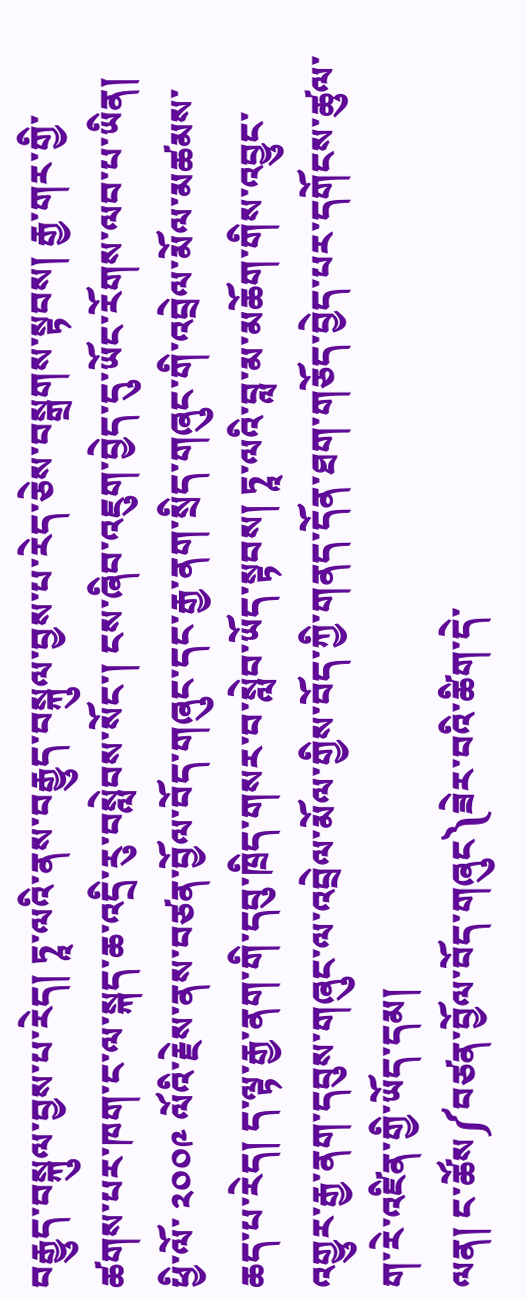བརྒྱུད་བསྐུལ་བྱས་པ་རེད། ཏཱ་ལའི་ནས་བརྒྱུད་བསྐུལ་བྱས་པ་རེད་ཅེས་བསྒྲགས་སྟབས། རྒྱ་གར་གྱི་ཚགས་པར་ཁག་ང་ལ་སྐད་ཆ་འདྲི་རུ་བསླེབས་སོང་། ངས་ཞིབ་འཇུག་བྱེད་དུ་ཡོང་རོགས་ལབ་པ་ཡིན།
ཕྱི་ལོ་ ༢༠༠༩ ལོའི་རྗེས་ནས་བཙན་བྱོལ་བོད་གཞུང་དང་རྒྱ་ནག་སྲིད་གཞུང་གི་འབྲེལ་མོལ་མཚམས་ཆད་པ་རེད། ད་ལྟ་རྒྱ་ནག་གི་དབུ་ཁྲིད་གསར་བ་སླེབ་ཡོད་སྟབས། ཏཱ་ལའི་བླ་མ་མཆོག་གིས་འབྱུང་འགྱུར་རྒྱ་ནག་དབུས་གཞུང་ལ་འབྲེལ་མོལ་གྱིས་བོད་ཀྱི་གནད་དོན་ཐག་གཅོད་བྱེད་པར་དགོངས་ཚུལ་ག་རེ་འཛིན་གྱི་ཡོད་དམ།
ལན། ང་ཚོས༼བཙན་བྱོལ་བོད་གཞུང༽ཟེར་བའི་ཚིག་དེ་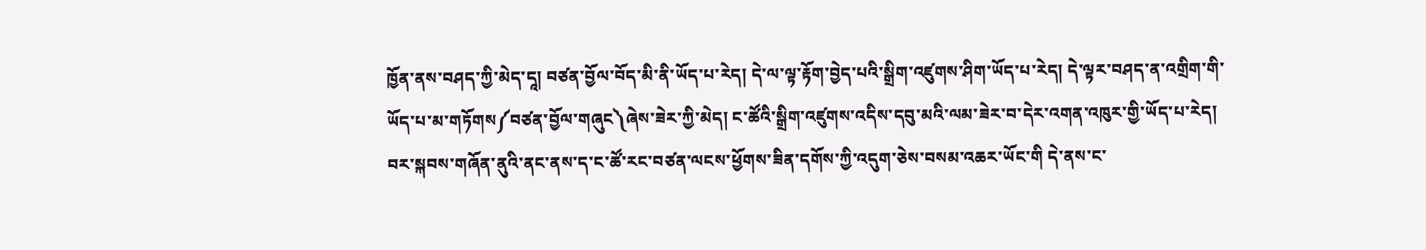ཁྱོན་ནས་བཤད་ཀྱི་མེད་དཱ། བཙན་བྱོལ་བོད་མི་ནི་ཡོད་པ་རེད། དེ་ལ་ལྟ་རྟོག་བྱེད་པའི་སྒྲིག་འཛུགས་ཤིག་ཡོད་པ་རེད། དེ་ལྟར་བཤད་ན་འགྲིག་གི་ཡོད་པ་མ་གཏོགས༼བཙན་བྱོལ་གཞུང༽ཞེས་ཟེར་ཀྱི་མེད། ང་ཚོའི་སྒྲིག་འཛུགས་འདིས་དབུ་མའི་ལམ་ཟེར་བ་དེར་འགན་འཁུར་གྱི་ཡོད་པ་རེད། བར་སྐབས་གཞོན་ནུའི་ནང་ནས་ད་ང་ཚོ་རང་བཙན་ལངས་ཕྱོགས་ཟིན་དགོས་ཀྱི་འདུག་ཅེས་བསམ་འཆར་ཡོང་གི དེ་ནས་ང་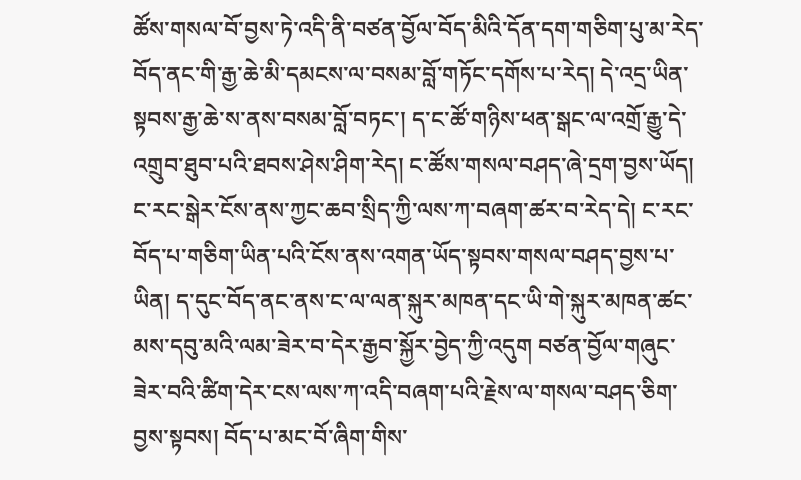ཚོས་གསལ་བོ་བྱས་ཏེ་འདི་ནི་བཙན་བྱོལ་བོད་མིའི་དོན་དག་གཅིག་པུ་མ་རེད་བོད་ནང་གི་རྒྱ་ཆེ་མི་དམངས་ལ་བསམ་བློ་གཏོང་དགོས་པ་རེད། དེ་འདྲ་ཡིན་སྟབས་རྒྱ་ཆེ་ས་ནས་བསམ་བློ་བཏང་། ད་ང་ཚོ་གཉིས་ཕན་སྒང་ལ་འགྲོ་རྒྱུ་དེ་འགྲུབ་ཐུབ་པའི་ཐབས་ཤེས་ཤིག་རེད། ང་ཚོས་གསལ་བཤད་ཞེ་དྲག་བྱས་ཡོད། ང་རང་སྒེར་ངོས་ནས་ཀྱང་ཆབ་སྲིད་ཀྱི་ལས་ཀ་བཞག་ཚར་བ་རེད་དེ། ང་རང་བོད་པ་གཅིག་ཡིན་པའི་ངོས་ནས་འགན་ཡོད་སྟབས་གསལ་བཤད་བྱས་པ་ཡིན། ད་དུང་བོད་ནང་ནས་ང་ལ་ལན་སྐུར་མཁན་དང་ཡི་གེ་སྐུར་མཁན་ཚང་མས་དབུ་མའི་ལམ་ཟེར་བ་དེར་རྒྱབ་སྐྱོར་བྱེད་ཀྱི་འདུག བཙན་བྱོལ་གཞུང་ཟེར་བའི་ཚིག་དེར་ངས་ལས་ཀ་འདི་བཞག་པའི་རྗེས་ལ་གསལ་བཤད་ཅིག་བྱས་སྟབས། བོད་པ་མང་བོ་ཞིག་གིས་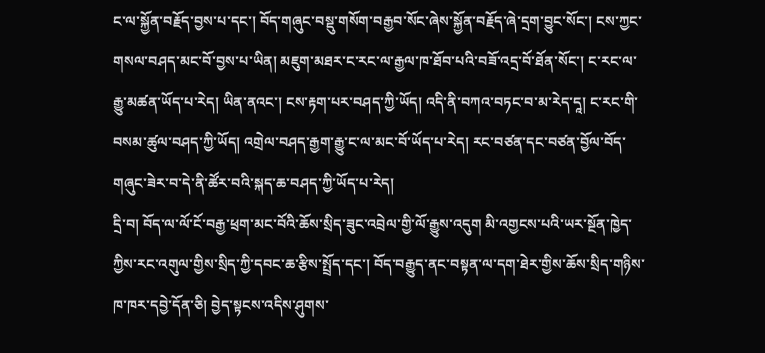ང་ལ་སྐྱོན་བརྗོད་བྱས་པ་དང་། བོད་གཞུང་བསྡུ་གསོག་བརྒྱབ་སོང་ཞེས་སྐྱོན་བརྗོད་ཞེ་དྲག་བྱུང་སོང་། ངས་ཀྱང་གསལ་བཤད་མང་བོ་བྱས་པ་ཡིན། མཇུག་མཐར་ང་རང་ལ་རྒྱལ་ཁ་ཐོབ་པའི་བཟོ་འདྲ་བོ་ཐོན་སོང་། ང་རང་ལ་རྒྱུ་མཚན་ཡོད་པ་རེད། ཡིན་ནའང་། ངས་རྟག་པར་བཤད་ཀྱི་ཡོད། འདི་ནི་བཀའ་བཏང་བ་མ་རེད་དཱ། ང་རང་གི་བསམ་ཚུལ་བཤད་ཀྱི་ཡོད། འགྲེལ་བཤད་རྒྱག་རྒྱུ་ང་ལ་མང་བོ་ཡོད་པ་རེད། རང་བཙན་དང་བཙན་བྱོལ་བོད་གཞུང་ཟེར་བ་དེ་ནི་ཚོར་བའི་སྐད་ཆ་བཤད་ཀྱི་ཡོད་པ་རེད།
དྲི་བ། བོད་ལ་ལོ་ངོ་བརྒྱ་ཕྲག་མང་བོའི་ཆོས་སྲིད་ཟུང་འབྲེལ་གྱི་ལོ་རྒྱུས་འདུག མི་འགྱངས་པའི་ཡར་སྔོན་ཁྱེད་ཀྱིས་རང་འགུལ་གྱིས་སྲིད་ཀྱི་དབང་ཆ་རྩིས་སྤྲོད་དང་། བོད་བརྒྱུད་ནང་བསྟན་ལ་དག་ཐེར་གྱིས་ཆོས་སྲིད་གཉིས་ཁ་ཁར་དབྱེ་དོན་ཅི། བྱེད་སྟངས་འདིས་ཤུགས་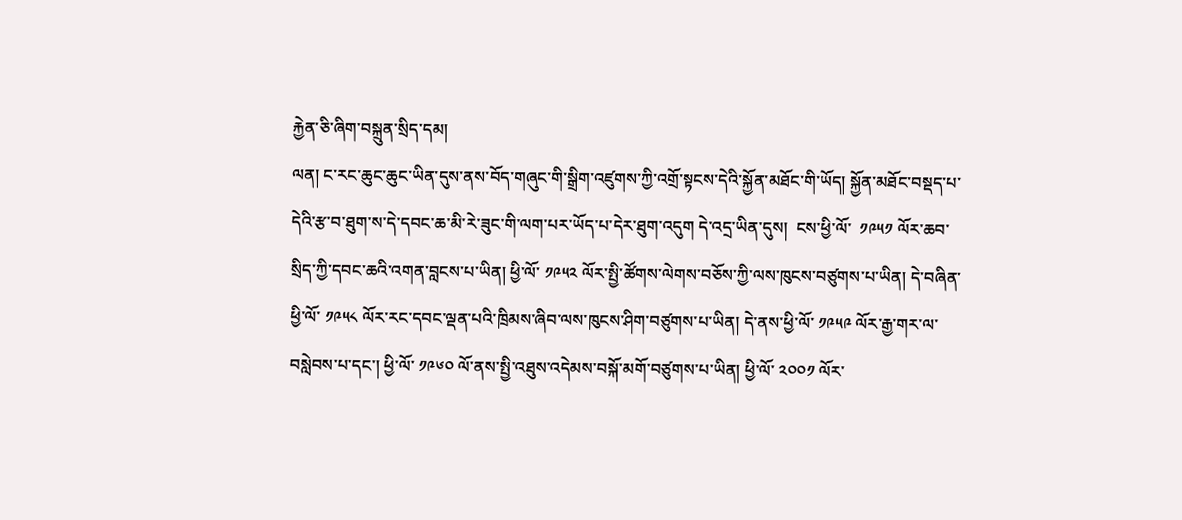རྐྱེན་ཅི་ཞིག་བསྐྲུན་སྲིད་དམ།
ལན། ང་རང་ཆུང་ཆུང་ཡིན་དུས་ནས་བོད་གཞུང་གི་སྒྲིག་འཛུགས་ཀྱི་འགྲོ་སྟངས་དེའི་སྐྱོན་མཐོང་གི་ཡོད། སྐྱོན་མཐོང་བསྡད་པ་དེའི་རྩ་བ་ཐུག་ས་དེ་དབང་ཆ་མི་རེ་ཟུང་གི་ལག་པར་ཡོད་པ་དེར་ཐུག་འདུག དེ་འདྲ་ཡིན་དུས།  ངས་ཕྱི་ལོ་  ༡༩༥༡ ལོར་ཆབ་སྲིད་ཀྱི་དབང་ཆའི་འགན་བླངས་པ་ཡིན། ཕྱི་ལོ་ ༡༩༥༢ ལོར་སྤྱི་ཚོགས་ལེགས་བཅོས་ཀྱི་ལས་ཁུངས་བཙུགས་པ་ཡིན། དེ་བཞིན་ཕྱི་ལོ་ ༡༩༥༨ ལོར་རང་དབང་ལྡན་པའི་ཁྲིམས་ཞིབ་ལས་ཁུངས་ཤིག་བཙུགས་པ་ཡིན། དེ་ནས་ཕྱི་ལོ་ ༡༩༥༩ ལོར་རྒྱ་གར་ལ་བསླེབས་པ་དང་། ཕྱི་ལོ་ ༡༩༦༠ ལོ་ནས་སྤྱི་འཐུས་འདེམས་བསྐོ་མགོ་བཙུགས་པ་ཡིན། ཕྱི་ལོ་ ༢༠༠༡ ལོར་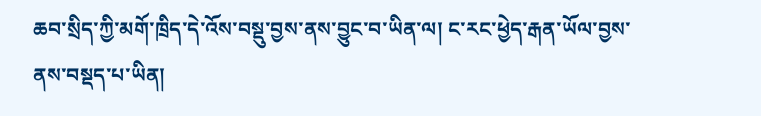ཆབ་སྲིད་ཀྱི་མགོ་ཁྲིད་དེ་འོས་བསྡུ་བྱས་ནས་བྱུང་བ་ཡིན་ལ། ང་རང་ཕྱེད་རྒན་ཡོལ་བྱས་ནས་བསྡད་པ་ཡིན།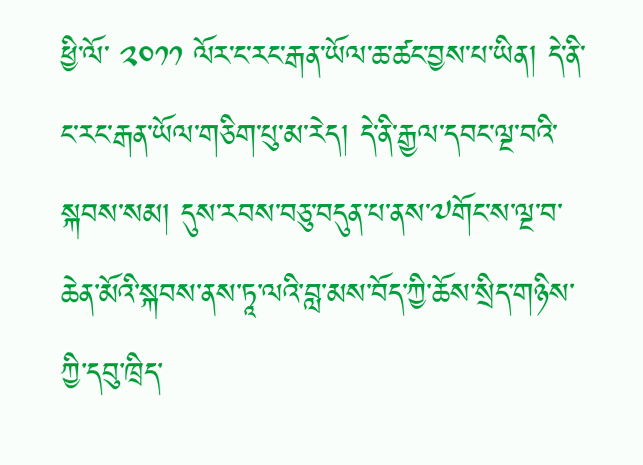ཕྱི་ལོ་ ༢༠༡༡ ལོར་ང་རང་རྒན་ཡོལ་ཆ་ཚང་བྱས་པ་ཡིན། དེ་ནི་ང་རང་རྒན་ཡོལ་གཅིག་པུ་མ་རེད། དེ་ནི་རྒྱལ་དབང་ལྔ་བའི་སྐབས་སམ། དུས་རབས་བཅུ་བདུན་པ་ནས་༧གོང་ས་ལྔ་བ་ཆེན་མོའི་སྐབས་ནས་ཏཱ་ལའི་བླ་མས་བོད་ཀྱི་ཆོས་སྲིད་གཉིས་ཀྱི་དབུ་ཁྲིད་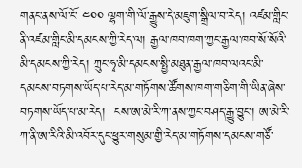གནང་ནས་ལོ་ངོ་ ༤༠༠ ལྷག་གི་ལོ་རྒྱུས་དེ་མཇུག་སྒྲིལ་བ་རེད། འཛམ་གླིང་ནི་འཛམ་གླིང་མི་དམངས་ཀྱི་རེད་ལ། རྒྱལ་ཁབ་ཁག་ཀྱང་རྒྱལ་ཁབ་སོ་སོའི་མི་དམངས་ཀྱི་རེད། ཀྲུང་ཧྭ་མི་དམངས་སྤྱི་མཐུན་རྒྱལ་ཁབ་ལའང་མི་དམངས་བཏགས་ཡོད་པ་རེད་མ་གཏོགས་ཚོགས་ཁག་གཅིག་གི་ཡིན་ཞེས་བཏགས་ཡོད་པ་མ་རེད།  ངས་ཨ་མེ་རི་ཀ་ནས་ཀྱང་བཤད་རྒྱུ་བྱུང་། ཨ་མེ་རི་ཀ་ནི་ཨ་རིའི་མི་འབོར་དུང་ཕྱུར་གསུམ་གྱི་རེད་མ་གཏོགས་དམངས་གཙོ་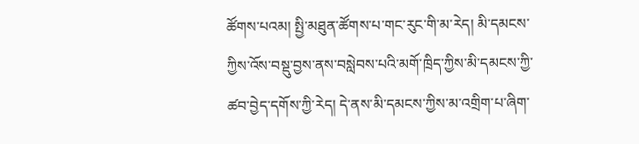ཚོགས་པའམ། སྤྱི་མཐུན་ཚོགས་པ་གང་རུང་གི་མ་རེད། མི་དམངས་ཀྱིས་འོས་བསྡུ་བྱས་ནས་བསླེབས་པའི་མགོ་ཁྲིད་ཀྱིས་མི་དམངས་ཀྱི་ཚབ་བྱེད་དགོས་ཀྱི་རེད། དེ་ནས་མི་དམངས་ཀྱིས་མ་འགྲིག་པ་ཞིག་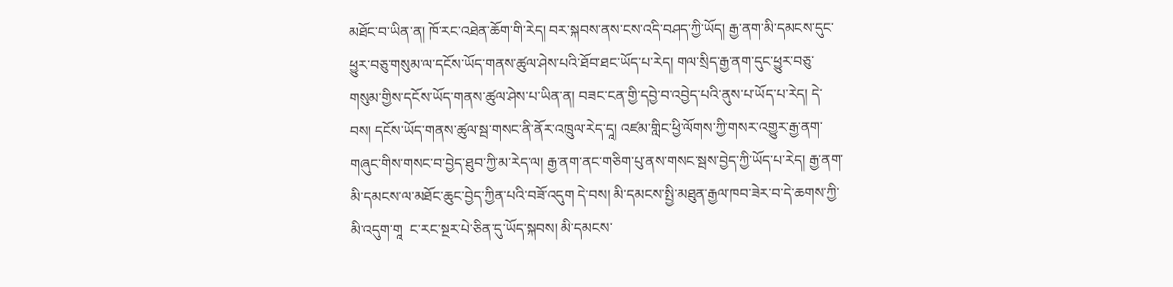མཐོང་བ་ཡིན་ན། ཁོ་རང་འཐེན་ཆོག་གི་རེད། བར་སྐབས་ནས་ངས་འདི་བཤད་ཀྱི་ཡོད། རྒྱ་ནག་མི་དམངས་དུང་ཕྱུར་བཅུ་གསུམ་ལ་དངོས་ཡོད་གནས་ཚུལ་ཤེས་པའི་ཐོབ་ཐང་ཡོད་པ་རེད། གལ་སྲིད་རྒྱ་ནག་དུང་ཕྱུར་བཅུ་གསུམ་གྱིས་དངོས་ཡོད་གནས་ཚུལ་ཤེས་པ་ཡིན་ན། བཟང་ངན་གྱི་དབྱེ་བ་འབྱེད་པའི་ནུས་པ་ཡོད་པ་རེད། དེ་བས། དངོས་ཡོད་གནས་ཚུལ་སྦ་གསང་ནི་ནོར་འཁྲུལ་རེད་དཱ། འཛམ་གླིང་ཕྱི་ལོགས་ཀྱི་གསར་འགྱུར་རྒྱ་ནག་གཞུང་གིས་གསང་བ་བྱེད་ཐུབ་ཀྱི་མ་རེད་ལ། རྒྱ་ནག་ནང་གཅིག་པུ་ནས་གསང་སྦས་བྱེད་ཀྱི་ཡོད་པ་རེད། རྒྱ་ནག་མི་དམངས་ལ་མཐོང་ཆུང་བྱེད་ཀྱིན་པའི་བཟོ་འདུག དེ་བས། མི་དམངས་སྤྱི་མཐུན་རྒྱལ་ཁབ་ཟེར་བ་དེ་ཆགས་ཀྱི་མི་འདུག་གཱ  ང་རང་སྔར་པེ་ཅིན་དུ་ཡོད་སྐབས། མི་དམངས་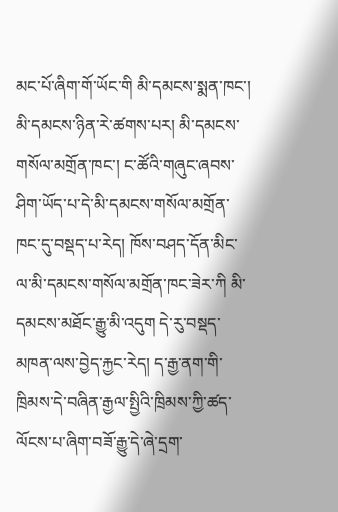མང་པོ་ཞིག་གོ་ཡོང་གི མི་དམངས་སྨན་ཁང་། མི་དམངས་ཉིན་རེ་ཚགས་པར། མི་དམངས་གསོལ་མགྲོན་ཁང་། ང་ཚོའི་གཞུང་ཞབས་ཤིག་ཡོད་པ་དེ་མི་དམངས་གསོལ་མགྲོན་ཁང་དུ་བསྡད་པ་རེད། ཁོས་བཤད་དོན་མིང་ལ་མི་དམངས་གསོལ་མགྲོན་ཁང་ཟེར་ཀི མི་དམངས་མཐོང་རྒྱུ་མི་འདུག དེ་རུ་བསྡད་མཁན་ལས་བྱེད་རྐྱང་རེད། ད་རྒྱ་ནག་གི་ཁྲིམས་དེ་བཞིན་རྒྱལ་སྤྱིའི་ཁྲིམས་ཀྱི་ཚད་ལོངས་པ་ཞིག་བཟོ་རྒྱུ་དེ་ཞེ་དྲག་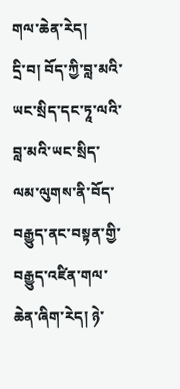གལ་ཆེན་རེད།
དྲི་བ། བོད་ཀྱི་བླ་མའི་ཡང་སྲིད་དང་ཏཱ་ལའི་བླ་མའི་ཡང་སྲིད་ལམ་ལུགས་ནི་བོད་བརྒྱུད་ནང་བསྟན་གྱི་བརྒྱུད་འཛིན་གལ་ཆེན་ཞིག་རེད། ཉེ་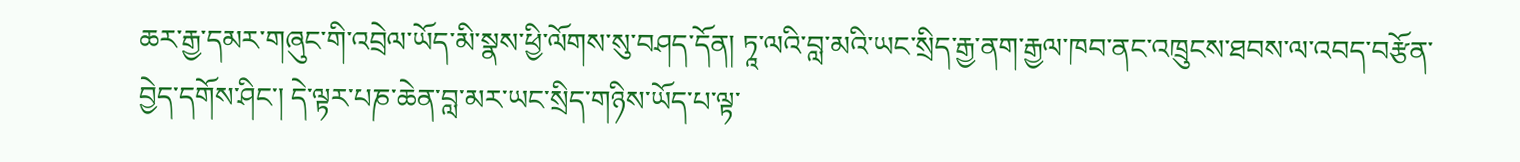ཆར་རྒྱ་དམར་གཞུང་གི་འབྲེལ་ཡོད་མི་སྣས་ཕྱི་ལོགས་སུ་བཤད་དོན། ཏཱ་ལའི་བླ་མའི་ཡང་སྲིད་རྒྱ་ནག་རྒྱལ་ཁབ་ནང་འཁྲུངས་ཐབས་ལ་འབད་བརྩོན་བྱེད་དགོས་ཤིང་། དེ་ལྟར་པཎ་ཆེན་བླ་མར་ཡང་སྲིད་གཉིས་ཡོད་པ་ལྟ་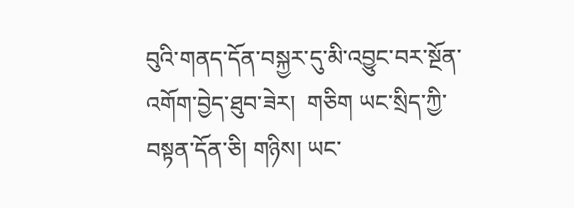བུའི་གནད་དོན་བསྐྱར་དུ་མི་འབྱུང་བར་སྔོན་འགོག་བྱེད་ཐུབ་ཟེར།  གཅིག ཡང་སྲིད་ཀྱི་བསྟན་དོན་ཅི། གཉིས། ཡང་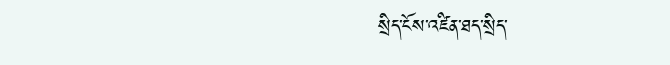སྲིད་ངོས་འཛིན་ཐད་སྲིད་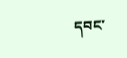དབང་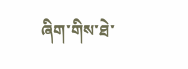ཞིག་གིས་ཐེ་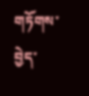གཏོགས་བྱེད་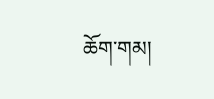ཆོག་གམ།